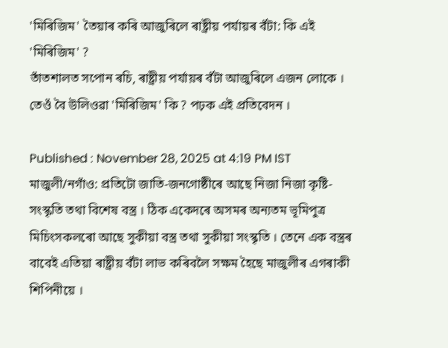'মিৰিজিম' তৈয়াৰ কৰি আজুৰিলে ৰাষ্ট্ৰীয় পৰ্যায়ৰ বঁটা: কি এই 'মিৰিজিম' ?
তাঁতশালত সপোন ৰচি, ৰাষ্ট্ৰীয় পৰ্যায়ৰ বঁটা আজুৰিলে এজন লোকে । তেওঁ বৈ উলিওৱা 'মিৰিজিম' কি ? পঢ়ক এই প্ৰতিবেদন ।

Published : November 28, 2025 at 4:19 PM IST
মাজুলী/নগাঁও: প্ৰতিটো জাতি-জনগোষ্ঠীৰে আছে নিজা নিজা কৃষ্টি-সংস্কৃতি তথা বিশেষ বস্ত্ৰ । ঠিক একেদৰে অসমৰ অন্যতম ভূমিপুত্ৰ মিচিংসকলৰো আছে সুকীয়া বস্ত্ৰ তথা সুকীয়া সংস্কৃতি । তেনে এক বস্ত্ৰৰ বাবেই এতিয়া ৰাষ্ট্ৰীয় বঁটা লাভ কৰিবলৈ সক্ষম হৈছে মাজুলীৰ এগৰাকী শিপিনীয়ে ।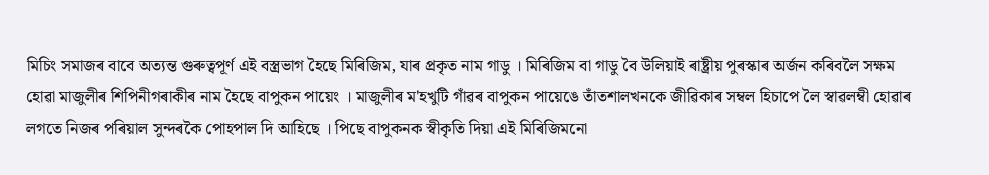মিচিং সমাজৰ বাবে অত্যন্ত গুৰুত্বপূৰ্ণ এই বস্ত্ৰভাগ হৈছে মিৰিজিম, যাৰ প্ৰকৃত নাম গাডু । মিৰিজিম বা গাডু বৈ উলিয়াই ৰাষ্ট্ৰীয় পুৰস্কাৰ অৰ্জন কৰিবলৈ সক্ষম হোৱা মাজুলীৰ শিপিনীগৰাকীৰ নাম হৈছে বাপুকন পায়েং । মাজুলীৰ ম'হখুটি গাঁৱৰ বাপুকন পায়েঙে তাঁতশালখনকে জীৱিকাৰ সম্বল হিচাপে লৈ স্বাৱলম্বী হোৱাৰ লগতে নিজৰ পৰিয়াল সুন্দৰকৈ পোহপাল দি আহিছে । পিছে বাপুকনক স্বীকৃতি দিয়া এই মিৰিজিমনো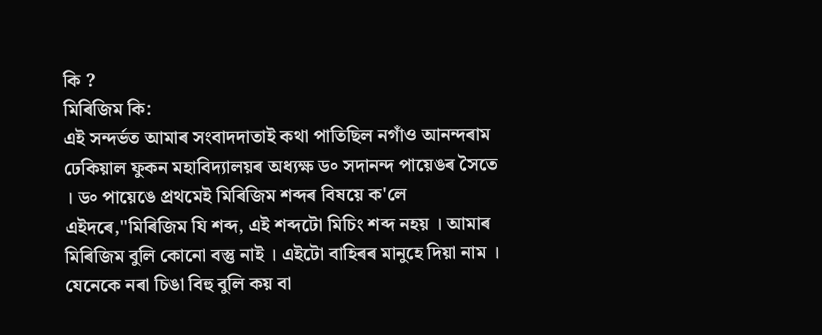কি ?
মিৰিজিম কি:
এই সন্দৰ্ভত আমাৰ সংবাদদাতাই কথা পাতিছিল নগাঁও আনন্দৰাম ঢেকিয়াল ফুকন মহাবিদ্যালয়ৰ অধ্যক্ষ ড৹ সদানন্দ পায়েঙৰ সৈতে । ড৹ পায়েঙে প্ৰথমেই মিৰিজিম শব্দৰ বিষয়ে ক'লে এইদৰে,"মিৰিজিম যি শব্দ, এই শব্দটো মিচিং শব্দ নহয় । আমাৰ মিৰিজিম বুলি কোনো বস্তু নাই । এইটো বাহিৰৰ মানুহে দিয়া নাম । যেনেকে নৰা চিঙা বিহু বুলি কয় বা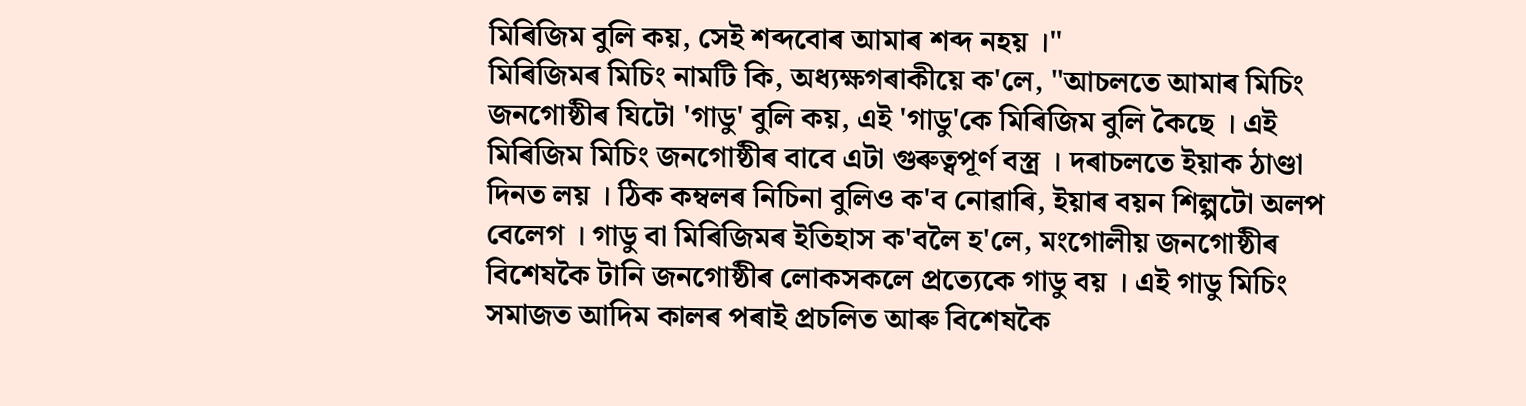মিৰিজিম বুলি কয়, সেই শব্দবোৰ আমাৰ শব্দ নহয় ।"
মিৰিজিমৰ মিচিং নামটি কি, অধ্যক্ষগৰাকীয়ে ক'লে, "আচলতে আমাৰ মিচিং জনগোষ্ঠীৰ যিটো 'গাডু' বুলি কয়, এই 'গাডু'কে মিৰিজিম বুলি কৈছে । এই মিৰিজিম মিচিং জনগোষ্ঠীৰ বাবে এটা গুৰুত্বপূৰ্ণ বস্ত্ৰ । দৰাচলতে ইয়াক ঠাণ্ডা দিনত লয় । ঠিক কম্বলৰ নিচিনা বুলিও ক'ব নোৱাৰি, ইয়াৰ বয়ন শিল্পটো অলপ বেলেগ । গাডু বা মিৰিজিমৰ ইতিহাস ক'বলৈ হ'লে, মংগোলীয় জনগোষ্ঠীৰ বিশেষকৈ টানি জনগোষ্ঠীৰ লোকসকলে প্ৰত্যেকে গাডু বয় । এই গাডু মিচিং সমাজত আদিম কালৰ পৰাই প্ৰচলিত আৰু বিশেষকৈ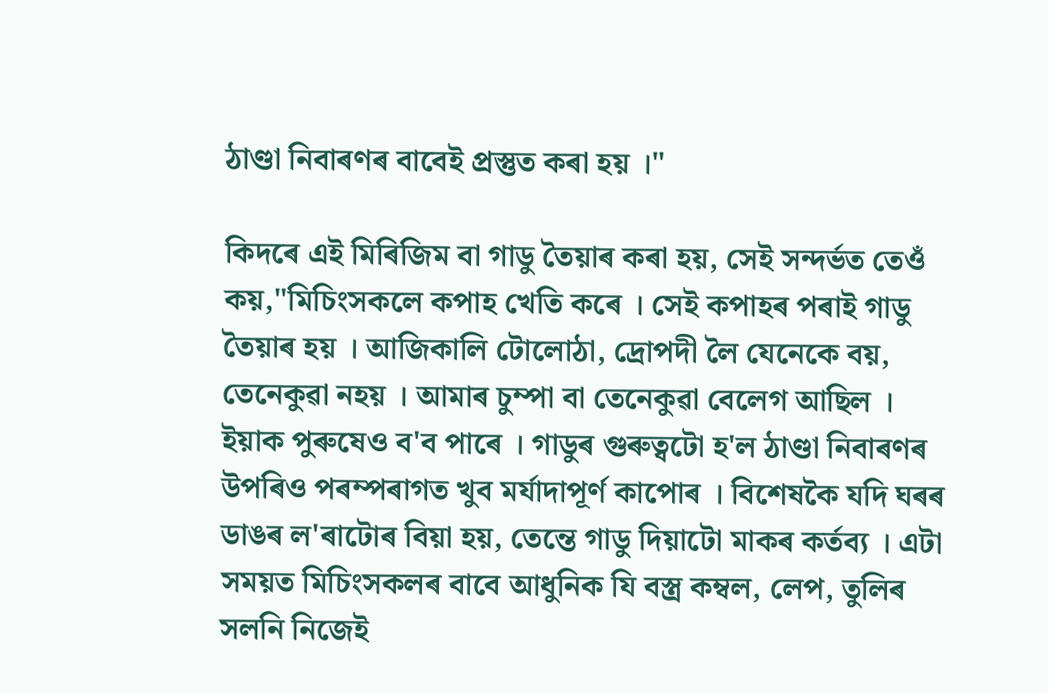ঠাণ্ডা নিবাৰণৰ বাবেই প্ৰস্তুত কৰা হয় ।"

কিদৰে এই মিৰিজিম বা গাডু তৈয়াৰ কৰা হয়, সেই সন্দৰ্ভত তেওঁ কয়,"মিচিংসকলে কপাহ খেতি কৰে । সেই কপাহৰ পৰাই গাডু তৈয়াৰ হয় । আজিকালি টোলোঠা, দ্ৰোপদী লৈ যেনেকে বয়, তেনেকুৱা নহয় । আমাৰ চুম্পা বা তেনেকুৱা বেলেগ আছিল । ইয়াক পুৰুষেও ব'ব পাৰে । গাডুৰ গুৰুত্বটো হ'ল ঠাণ্ডা নিবাৰণৰ উপৰিও পৰম্পৰাগত খুব মৰ্যাদাপূৰ্ণ কাপোৰ । বিশেষকৈ যদি ঘৰৰ ডাঙৰ ল'ৰাটোৰ বিয়া হয়, তেন্তে গাডু দিয়াটো মাকৰ কৰ্তব্য । এটা সময়ত মিচিংসকলৰ বাবে আধুনিক যি বস্ত্ৰ কম্বল, লেপ, তুলিৰ সলনি নিজেই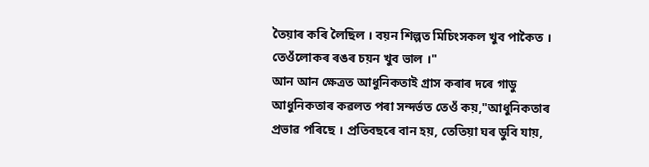তৈয়াৰ কৰি লৈছিল । বয়ন শিল্পত মিচিংসকল খুব পাকৈত । তেওঁলোকৰ ৰঙৰ চয়ন খুব ভাল ।"
আন আন ক্ষেত্ৰত আধুনিকতাই গ্ৰাস কৰাৰ দৰে গাডু আধুনিকতাৰ কৱলত পৰা সন্দৰ্ভত তেওঁ কয়,"আধুনিকতাৰ প্ৰভাৱ পৰিছে । প্ৰতিবছৰে বান হয়, তেতিয়া ঘৰ ডুবি যায়,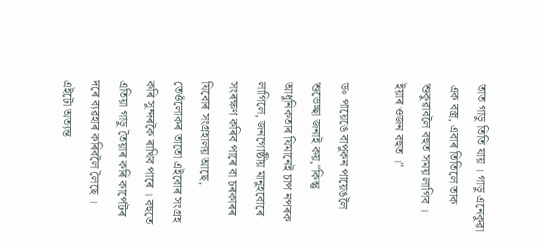তাত গাডু তিতি যায় । গাডু এনেকুৱা এক বস্ত্ৰ, এবাৰ তিতিলে তাক শুকুৱাবলৈ বহুত সময় লাগিব । ইয়াৰ ওজন বহুত ।"

ড৹ পায়েঙে বাপুকন পায়েঙলৈ শুভেচ্ছা জনাই কয়,"কিন্তু আধুনিকতাৰ যিমানেই চাপ নপৰক লাগিলে, জনগোষ্ঠীয় মানুহবোৰে সংৰক্ষণ কৰিব পাৰে বা চৰকাৰৰ যিবোৰ সংগ্ৰহালয় আছে, তেওঁলোকৰ তাতো এইবোৰ সংগ্ৰহ কৰি সুন্দৰকৈ ৰাখিব পাৰে । বহুতে এতিয়া গাডু তৈয়াৰ কৰি কাৰ্পেটৰ দৰে ব্যৱহাৰ কৰিবলৈ লৈছে । এইটো অত্যন্ত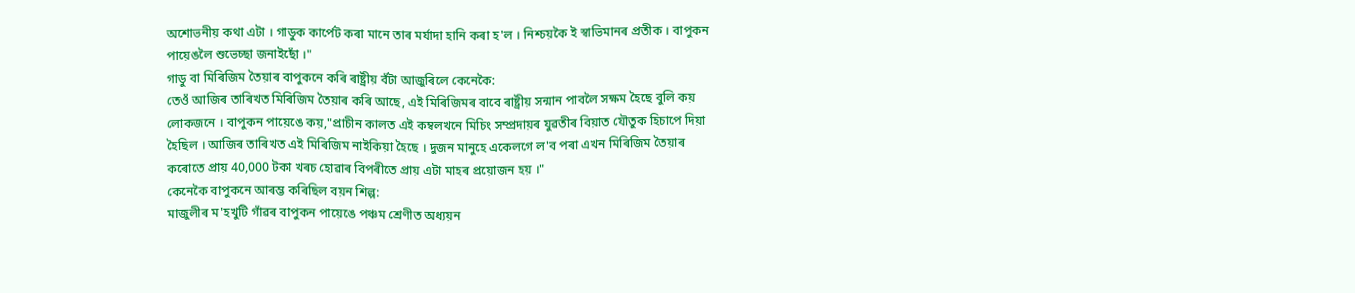অশোভনীয় কথা এটা । গাডুক কাৰ্পেট কৰা মানে তাৰ মৰ্যাদা হানি কৰা হ'ল । নিশ্চয়কৈ ই স্বাভিমানৰ প্ৰতীক । বাপুকন পায়েঙলৈ শুভেচ্ছা জনাইছোঁ ।"
গাডু বা মিৰিজিম তৈয়াৰ বাপুকনে কৰি ৰাষ্ট্ৰীয় বঁটা আজুৰিলে কেনেকৈ:
তেওঁ আজিৰ তাৰিখত মিৰিজিম তৈয়াৰ কৰি আছে, এই মিৰিজিমৰ বাবে ৰাষ্ট্ৰীয় সন্মান পাবলৈ সক্ষম হৈছে বুলি কয় লোকজনে । বাপুকন পায়েঙে কয়,"প্ৰাচীন কালত এই কম্বলখনে মিচিং সম্প্ৰদায়ৰ যুৱতীৰ বিয়াত যৌতুক হিচাপে দিয়া হৈছিল । আজিৰ তাৰিখত এই মিৰিজিম নাইকিয়া হৈছে । দুজন মানুহে একেলগে ল'ব পৰা এখন মিৰিজিম তৈয়াৰ কৰোতে প্ৰায় 40,000 টকা খৰচ হোৱাৰ বিপৰীতে প্রায় এটা মাহৰ প্ৰয়োজন হয় ।"
কেনেকৈ বাপুকনে আৰম্ভ কৰিছিল বয়ন শিল্প:
মাজুলীৰ ম'হখুটি গাঁৱৰ বাপুকন পায়েঙে পঞ্চম শ্ৰেণীত অধ্যয়ন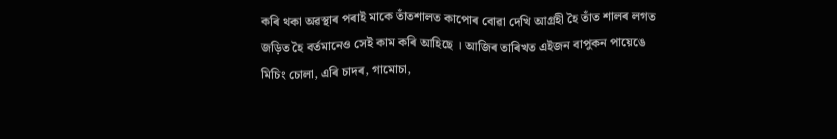কৰি থকা অৱস্থাৰ পৰাই মাকে তাঁতশালত কাপোৰ বোৱা দেখি আগ্ৰহী হৈ তাঁত শালৰ লগত জড়িত হৈ বৰ্তমানেও সেই কাম কৰি আহিছে । আজিৰ তাৰিখত এইজন বাপুকন পায়েঙে মিচিং চোলা, এৰি চাদৰ, গামোচা,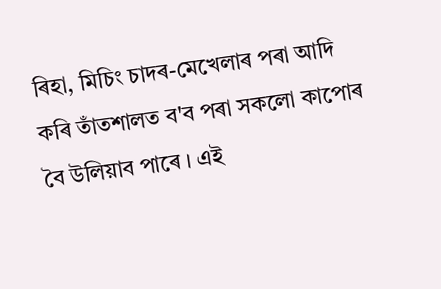ৰিহা, মিচিং চাদৰ-মেখেলাৰ পৰা আদি কৰি তাঁতশালত ব'ব পৰা সকলো কাপোৰ বৈ উলিয়াব পাৰে । এই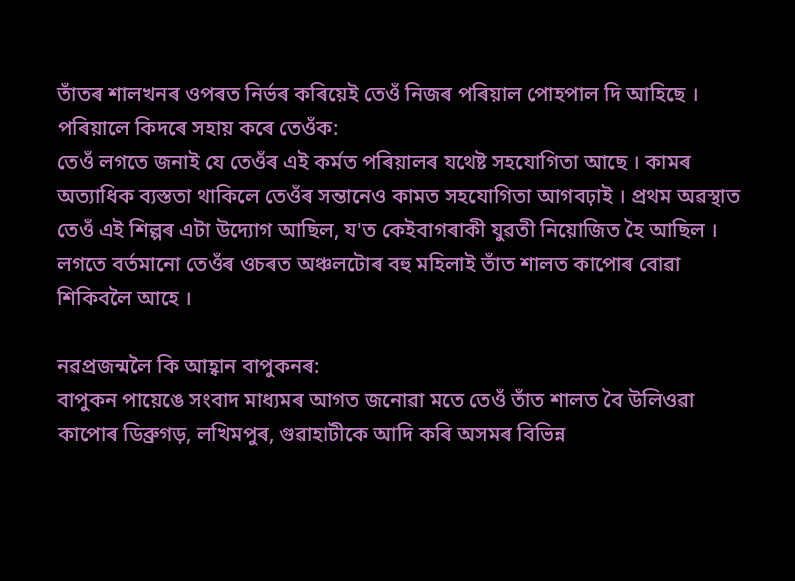তাঁতৰ শালখনৰ ওপৰত নিৰ্ভৰ কৰিয়েই তেওঁ নিজৰ পৰিয়াল পোহপাল দি আহিছে ।
পৰিয়ালে কিদৰে সহায় কৰে তেওঁক:
তেওঁ লগতে জনাই যে তেওঁৰ এই কৰ্মত পৰিয়ালৰ যথেষ্ট সহযোগিতা আছে । কামৰ অত্যাধিক ব্যস্ততা থাকিলে তেওঁৰ সন্তানেও কামত সহযোগিতা আগবঢ়াই । প্ৰথম অৱস্থাত তেওঁ এই শিল্পৰ এটা উদ্যোগ আছিল, য'ত কেইবাগৰাকী যুৱতী নিয়োজিত হৈ আছিল । লগতে বৰ্তমানো তেওঁৰ ওচৰত অঞ্চলটোৰ বহু মহিলাই তাঁত শালত কাপোৰ বোৱা শিকিবলৈ আহে ।

নৱপ্ৰজন্মলৈ কি আহ্বান বাপুকনৰ:
বাপুকন পায়েঙে সংবাদ মাধ্যমৰ আগত জনোৱা মতে তেওঁ তাঁত শালত বৈ উলিওৱা কাপোৰ ডিব্ৰুগড়, লখিমপুৰ, গুৱাহাটীকে আদি কৰি অসমৰ বিভিন্ন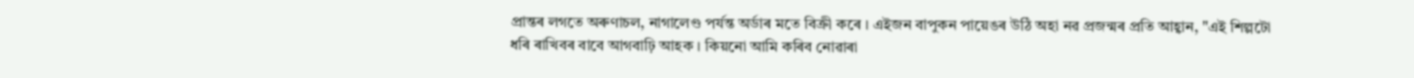প্ৰান্তৰ লগতে অৰুণাচল, নাগালেণ্ড পৰ্যন্ত অৰ্ডাৰ মতে বিক্ৰী কৰে । এইজন বাপুকন পায়েঙৰ উঠি অহা নৱ প্ৰজন্মৰ প্ৰতি আহ্বান, "এই শিল্পটো ধৰি ৰাখিবৰ বাবে আগবাঢ়ি আহক । কিয়নো আমি কৰিব নোৱাৰা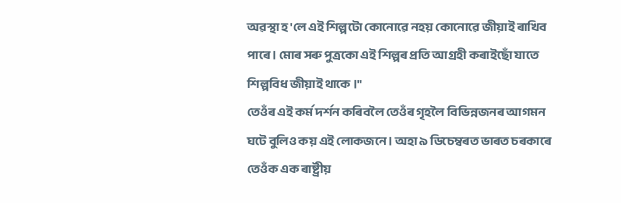অৱস্থা হ'লে এই শিল্পটো কোনোৱে নহয় কোনোৱে জীয়াই ৰাখিব পাৰে । মোৰ সৰু পুত্ৰকো এই শিল্পৰ প্ৰতি আগ্ৰহী কৰাইছোঁ যাতে শিল্পবিধ জীয়াই থাকে ।"
তেওঁৰ এই কর্ম দৰ্শন কৰিবলৈ তেওঁৰ গৃহলৈ বিভিন্নজনৰ আগমন ঘটে বুলিও কয় এই লোকজনে । অহা ৯ ডিচেম্বৰত ভাৰত চৰকাৰে তেওঁক এক ৰাষ্ট্ৰীয়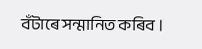বঁটাৰে সন্মানিত কৰিব ।